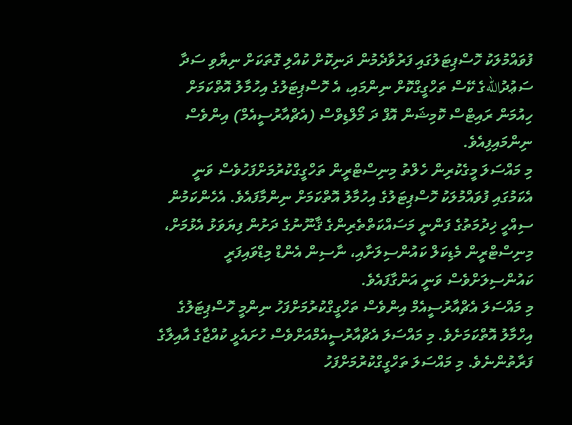ފުވައްމުލަކު ހޮސްޕިޓަލުގައި ފަރުވާދެމުން ދަނިކޮށް ކުއްލި ގޮތަކަށް ނިޔާވި ސަދާ ސަޢުދުاللهގެ ކޭސް ތަހްގީގްކޮށް ނިންމައި، އެ ހޮސްޕިޓަލުގެ އިހުމާލު އޮތްކަމަށް ހިއުމަން ރައިޓްސް ކޮމިޝަން އޮފް ދަ މޯލްޑިވްސް (އެޗްއާރުސީއެމް) އިންވެސް ނިންމައިފިއެވެ.
މި މައްސަލަ މީގެކުރިން ހެލްތު މިނިސްޓްރީން ތަހްގީގްކުރުމަށްފަހުވެސް ވަނީ އެކަމުގައި ފުވައްމުލަކު ހޮސްޕިޓަލުގެ އިހުމާލު އޮތްކަމަށް ނިންމާފައެވެ. އެހެންކަމުން ސިއްހީ ޚިދުމަތުގެ ފަންނީ މަސައްކަތްތެރިންގެ ޤާނޫނުގެ ދަށުން ފިޔަވަޅު އެޅުމަށް، މިނިސްޓްރީން މެޑިކަލް ކައުންސިލަށާއި، ނާސިން އެންޑް މިޑްވައިފަރީ ކައުންސިލަށްވެސް ވަނީ އަންގާފައެވެ.
މި މައްސަލަ އެޗްއާރުސީއެމް އިންވެސް ތަހްގީގްކުރުމަށްފަހު ނިންމީ ހޮސްޕިޓަލުގެ އިހްމާލު އޮތްކަމަށެވެ. މި މައްސަލަ އެޗްއާރުސީއެމްއަށްވެސް ހުށައެޅީ ކުއްޖާގެ އާއިލާގެ ފަރާތުންނެވެ. މި މައްސަލަ ތަހްގީގްކުރުމަށްފަހު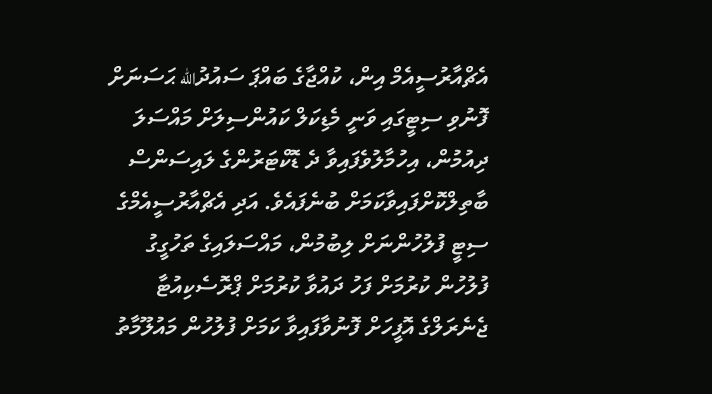އެޗްއާރުސީއެމް އިން، ކުއްޖާގެ ބައްޕަ ސައުދުالله ޙަސަނަށް ފޮނުވި ސިޓީގައި ވަނީ މެޑިކަލް ކައުންސިލަށް މައްސަލަ ދިއުމުން، އިހުމާލުވެފައިވާ ދެ ޑޮކްޓަރުންގެ ލައިސަންސް ބާތިލްކޮށްފައިވާކަމަށް ބުނެފައެވެ. އަދި އެޗްއާރުސީއެމްގެ ސިޓީ ފުލުހުންނަށް ލިބުމުން، މައްސަލައިގެ ތަހުގީގު ފުލުހުން ކުރުމަށް ފަހު ދައުވާ ކުރުމަށް ޕްރޮސެކިއުޓާ ޖެނެރަލްގެ އޮފީހަށް ފޮނުވާފައިވާ ކަމަށް ފުލުހުން މައުލޫމާތު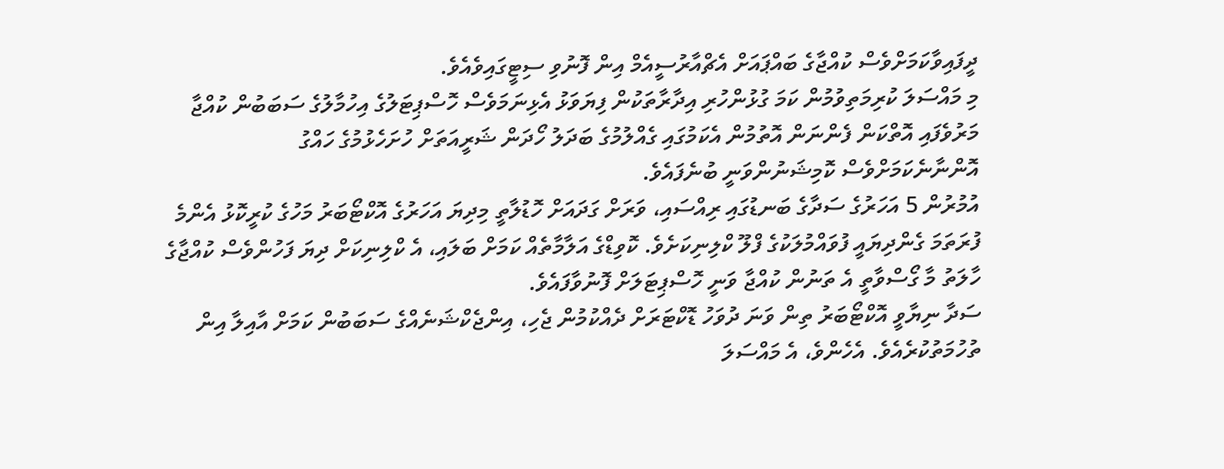ދީފައިވާކަމަށްވެސް ކުއްޖާގެ ބައްޕައަށް އެޗްއާރުސީއެމް އިން ފޮނުވި ސިޓީގައިވެއެވެ.
މި މައްސަލަ ކުރިމަތިވުމުން ކަމަ ގުޅުންހުރި އިދާރާތަކުން ފިޔަވަޅު އެޅިނަމަވެސް ހޮސްޕިޓަލުގެ އިހުމާލުގެ ސަބަބުން ކުއްޖާ މަރުވެފައި އޮތްކަން ފެންނަން އޮތުމުން އެކަމުގައި ގެއްލުމުގެ ބަދަލު ހޯދަން ޝަރީއަތަށް ހުށަހެޅުމުގެ ހައްގު އޮންނާނެކަމަށްވެސް ކޮމިޝަނުންވަނީ ބުނެފައެވެ.
އުމުރުން 5 އަހަރުގެ ސަދާގެ ބަނޑުގައި ރިއްސައި، ވަރަށް ގަދައަށް ހޮޑުލާތީ މިދިޔަ އަހަރުގެ އޮކްޓޯބަރު މަހުގެ ކުރީކޮޅު އެންމެ ފުރަތަމަ ގެންދިޔައީ ފުވައްމުލަކުގެ ފްލޫ ކްލިނިކަށެވެ. ކޮވިޑްގެ އަލާމާތެއް ކަމަށް ބަލައި، އެ ކްލިނިކަށް ދިޔަ ފަހުންވެސް ކުއްޖާގެ ހާލަތު މާ ގޯސްވާތީ އެ ތަނުން ކުއްޖާ ވަނީ ހޮސްޕިޓަލަށް ފޮނުވާފައެވެ.
ސަދާ ނިޔާވީ އޮކްޓޯބަރު ތިން ވަނަ ދުވަހު ޑޮކްޓަރަށް ދެއްކުމުން ޖެހި، އިންޖެކްޝަނެއްގެ ސަބަބުން ކަމަށް އާއިލާ އިން ތުހުމަތުކުރެއެވެ. އެހެންވެ، އެ މައްސަލަ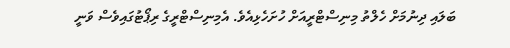ބަލައި ދިނުމަށް ހެލްތު މިނިސްޓްރީއަށް ހުށަހެޅިއެވެ. އެމިނިސްޓްރީގެ ރިޕޯޓުގައިވެސް ވަނީ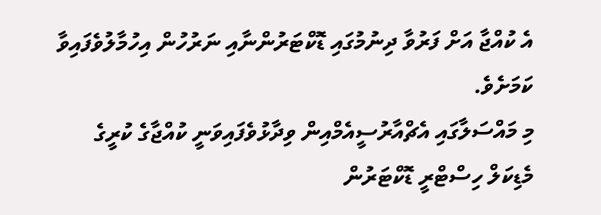އެ ކުއްޖާ އަށް ފަރުވާ ދިނުމުގައި ޑޮކްޓަރުންނާއި ނަރުހުން އިހުމާލުވެފައިވާ ކަމަށެވެ.
މި މައްސަލާގައި އެޗްއާރުސީއެމްއިން ވިދާޅުވެފައިވަނީ ކުއްޖާގެ ކުރީގެ މެޑިކަލް ހިސްޓްރީ ޑޮކްޓަރުން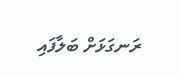ރަނގަޅަށް ބަލާފައި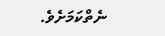ނެތްކަމަށެވެ.